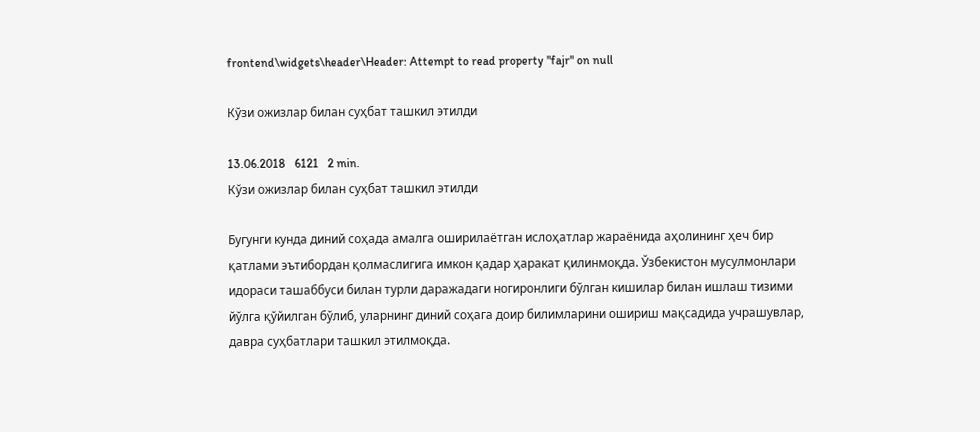frontend\widgets\header\Header: Attempt to read property "fajr" on null

Кўзи ожизлар билан суҳбат ташкил этилди

13.06.2018   6121   2 min.
Кўзи ожизлар билан суҳбат ташкил этилди

Бугунги кунда диний соҳада амалга оширилаётган ислоҳатлар жараёнида аҳолининг ҳеч бир қатлами эътибордан қолмаслигига имкон қадар ҳаракат қилинмоқда. Ўзбекистон мусулмонлари идораси ташаббуси билан турли даражадаги ногиронлиги бўлган кишилар билан ишлаш тизими йўлга қўйилган бўлиб, уларнинг диний соҳага доир билимларини ошириш мақсадида учрашувлар, давра суҳбатлари ташкил этилмоқда.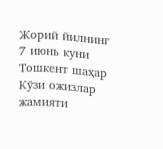Жорий йилнинг 7 июнь куни Тошкент шаҳар Кўзи ожизлар жамияти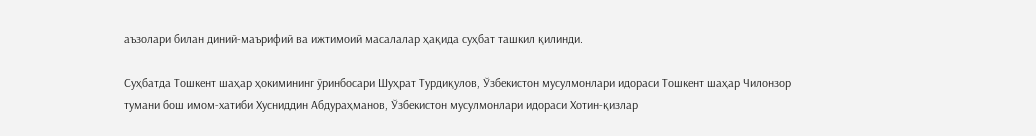аъзолари билан диний-маърифий ва ижтимоий масалалар ҳақида суҳбат ташкил қилинди.

Суҳбатда Тошкент шаҳар ҳокимининг ўринбосари Шуҳрат Турдиқулов, Ўзбекистон мусулмонлари идораси Тошкент шаҳар Чилонзор тумани бош имом-хатиби Хусниддин Абдураҳманов, Ўзбекистон мусулмонлари идораси Хотин-қизлар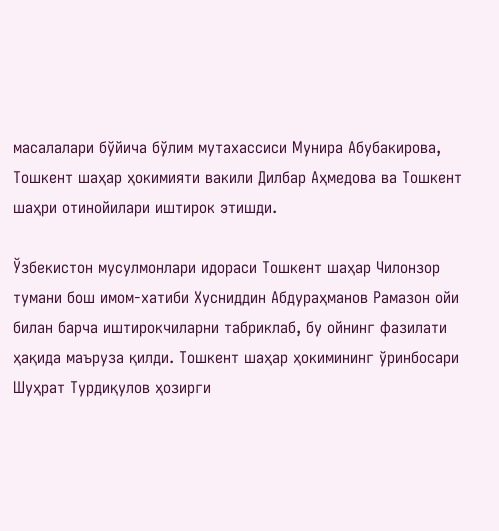масалалари бўйича бўлим мутахассиси Мунира Абубакирова, Тошкент шаҳар ҳокимияти вакили Дилбар Аҳмедова ва Тошкент шаҳри отинойилари иштирок этишди.

Ўзбекистон мусулмонлари идораси Тошкент шаҳар Чилонзор тумани бош имом-хатиби Хусниддин Абдураҳманов Рамазон ойи билан барча иштирокчиларни табриклаб, бу ойнинг фазилати ҳақида маъруза қилди. Тошкент шаҳар ҳокимининг ўринбосари Шуҳрат Турдиқулов ҳозирги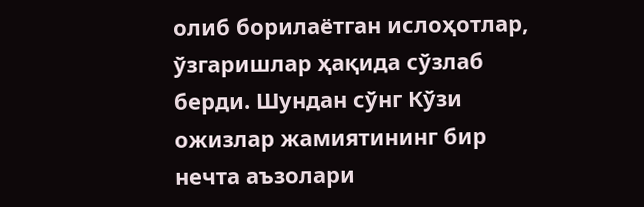олиб борилаётган ислоҳотлар, ўзгаришлар ҳақида сўзлаб берди. Шундан сўнг Кўзи ожизлар жамиятининг бир нечта аъзолари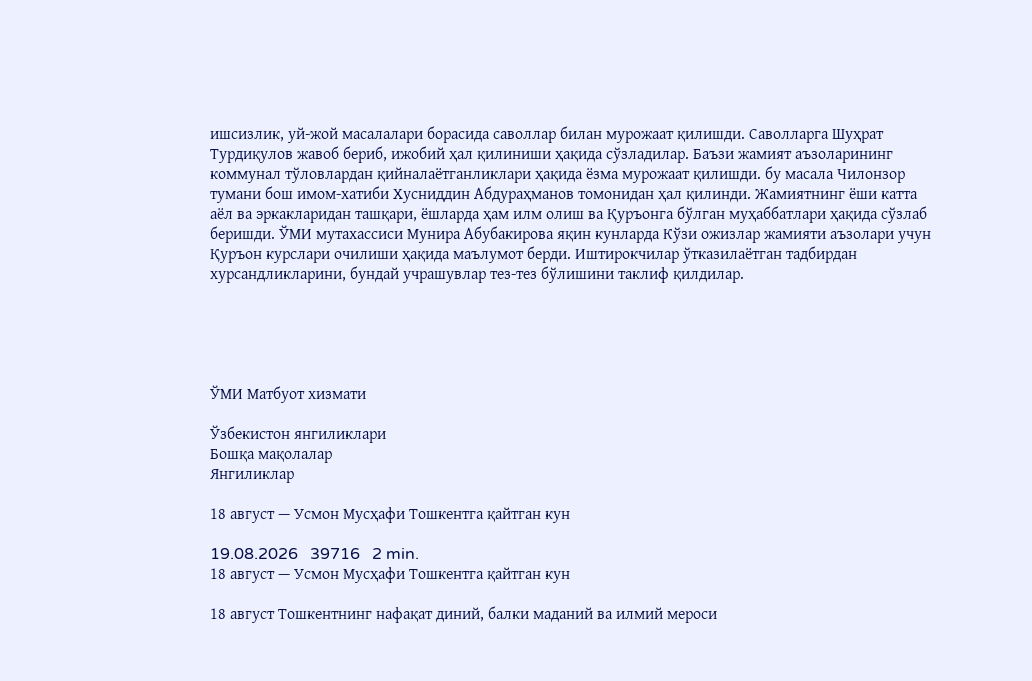ишсизлик, уй-жой масалалари борасида саволлар билан мурожаат қилишди. Саволларга Шуҳрат Турдиқулов жавоб бериб, ижобий ҳал қилиниши ҳақида сўзладилар. Баъзи жамият аъзоларининг коммунал тўловлардан қийналаётганликлари ҳақида ёзма мурожаат қилишди. бу масала Чилонзор тумани бош имом-хатиби Хусниддин Абдураҳманов томонидан ҳал қилинди. Жамиятнинг ёши катта аёл ва эркакларидан ташқари, ёшларда ҳам илм олиш ва Қуръонга бўлган муҳаббатлари ҳақида сўзлаб беришди. ЎМИ мутахассиси Мунира Абубакирова яқин кунларда Кўзи ожизлар жамияти аъзолари учун Қуръон курслари очилиши ҳақида маълумот берди. Иштирокчилар ўтказилаётган тадбирдан хурсандликларини, бундай учрашувлар тез-тез бўлишини таклиф қилдилар.





ЎМИ Матбуот хизмати

Ўзбекистон янгиликлари
Бошқа мақолалар
Янгиликлар

18 август — Усмон Мусҳафи Тошкентга қайтган кун

19.08.2026   39716   2 min.
18 август — Усмон Мусҳафи Тошкентга қайтган кун

18 август Тошкентнинг нафақат диний, балки маданий ва илмий мероси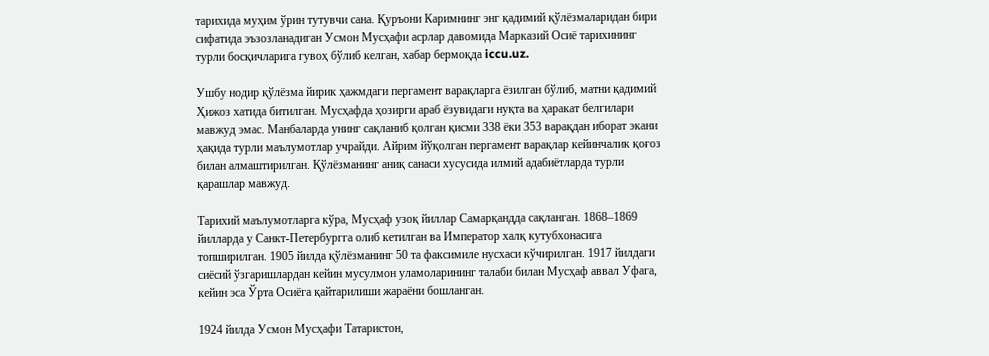тарихида муҳим ўрин тутувчи сана. Қуръони Каримнинг энг қадимий қўлёзмаларидан бири сифатида эъзозланадиган Усмон Мусҳафи асрлар давомида Марказий Осиё тарихининг турли босқичларига гувоҳ бўлиб келган, хабар бермоқда iccu.uz.

Ушбу нодир қўлёзма йирик ҳажмдаги пергамент варақларга ёзилган бўлиб, матни қадимий Ҳижоз хатида битилган. Мусҳафда ҳозирги араб ёзувидаги нуқта ва ҳаракат белгилари мавжуд эмас. Манбаларда унинг сақланиб қолган қисми 338 ёки 353 варақдан иборат экани ҳақида турли маълумотлар учрайди. Айрим йўқолган пергамент варақлар кейинчалик қоғоз билан алмаштирилган. Қўлёзманинг аниқ санаси хусусида илмий адабиётларда турли қарашлар мавжуд.

Тарихий маълумотларга кўра, Мусҳаф узоқ йиллар Самарқандда сақланган. 1868–1869 йилларда у Санкт-Петербургга олиб кетилган ва Император халқ кутубхонасига топширилган. 1905 йилда қўлёзманинг 50 та факсимиле нусхаси кўчирилган. 1917 йилдаги сиёсий ўзгаришлардан кейин мусулмон уламоларининг талаби билан Мусҳаф аввал Уфага, кейин эса Ўрта Осиёга қайтарилиши жараёни бошланган.

1924 йилда Усмон Мусҳафи Татаристон,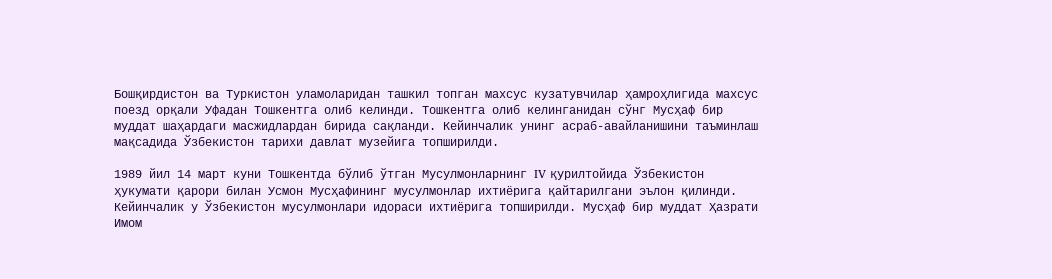Бошқирдистон ва Туркистон уламоларидан ташкил топган махсус кузатувчилар ҳамроҳлигида махсус поезд орқали Уфадан Тошкентга олиб келинди. Тошкентга олиб келинганидан сўнг Мусҳаф бир муддат шаҳардаги масжидлардан бирида сақланди. Кейинчалик унинг асраб-авайланишини таъминлаш мақсадида Ўзбекистон тарихи давлат музейига топширилди.

1989 йил 14 март куни Тошкентда бўлиб ўтган Мусулмонларнинг IV қурилтойида Ўзбекистон ҳукумати қарори билан Усмон Мусҳафининг мусулмонлар ихтиёрига қайтарилгани эълон қилинди. Кейинчалик у Ўзбекистон мусулмонлари идораси ихтиёрига топширилди. Мусҳаф бир муддат Ҳазрати Имом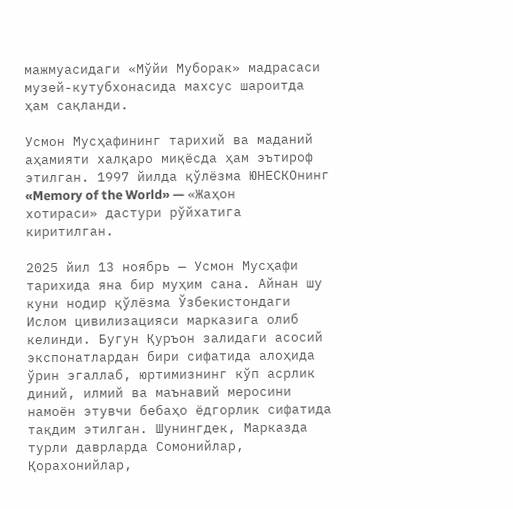мажмуасидаги «Мўйи Муборак» мадрасаси музей-кутубхонасида махсус шароитда ҳам сақланди.

Усмон Мусҳафининг тарихий ва маданий аҳамияти халқаро миқёсда ҳам эътироф этилган. 1997 йилда қўлёзма ЮНЕСКОнинг «Memory of the World» — «Жаҳон хотираси» дастури рўйхатига киритилган.

2025 йил 13 ноябрь — Усмон Мусҳафи тарихида яна бир муҳим сана. Айнан шу куни нодир қўлёзма Ўзбекистондаги Ислом цивилизацияси марказига олиб келинди. Бугун Қуръон залидаги асосий экспонатлардан бири сифатида алоҳида ўрин эгаллаб, юртимизнинг кўп асрлик диний, илмий ва маънавий меросини намоён этувчи бебаҳо ёдгорлик сифатида тақдим этилган. Шунингдек, Марказда турли даврларда Сомонийлар, Қорахонийлар,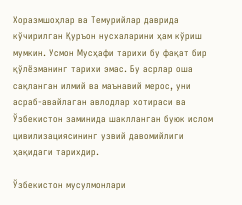Хоразмшоҳлар ва Темурийлар даврида кўчирилган Қуръон нусхаларини ҳам кўриш мумкин. Усмон Мусҳафи тарихи бу фақат бир қўлёзманинг тарихи эмас. Бу асрлар оша сақланган илмий ва маънавий мерос, уни асраб-авайлаган авлодлар хотираси ва Ўзбекистон заминида шаклланган буюк ислом цивилизациясининг узвий давомийлиги ҳақидаги тарихдир.

Ўзбекистон мусулмонлари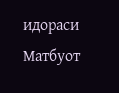идораси Матбуот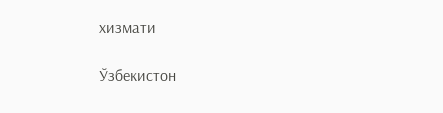хизмати

Ўзбекистон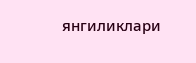янгиликлари